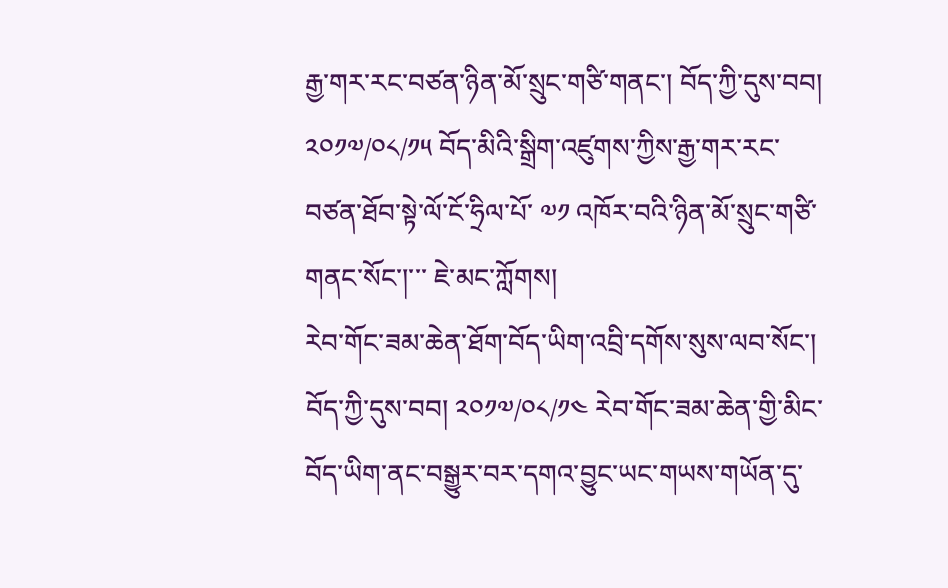རྒྱ་གར་རང་བཙན་ཉིན་མོ་སྲུང་གཙི་གནང་། བོད་ཀྱི་དུས་བབ། ༢༠༡༧/༠༨/༡༥ བོད་མིའི་སྒྲིག་འཛུགས་ཀྱིས་རྒྱ་གར་རང་བཙན་ཐོབ་སྟེ་ལོ་ངོ་ཧྲིལ་པོ་ ༧༡ འཁོར་བའི་ཉིན་མོ་སྲུང་གཙི་གནང་སོང་།་་་ ཇེ་མང་ཀློགས།
རེབ་གོང་ཟམ་ཆེན་ཐོག་བོད་ཡིག་འབྲི་དགོས་སུས་ལབ་སོང་། བོད་ཀྱི་དུས་བབ། ༢༠༡༧/༠༨/༡༤ རེབ་གོང་ཟམ་ཆེན་གྱི་མིང་བོད་ཡིག་ནང་བསྒྱུར་བར་དགའ་བྱུང་ཡང་གཡས་གཡོན་དུ་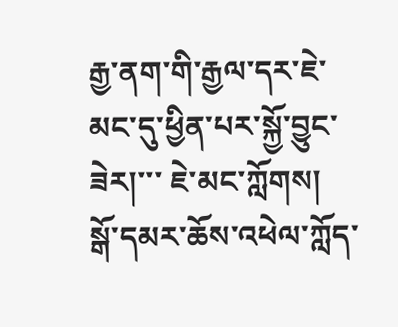རྒྱ་ནག་གི་རྒྱལ་དར་ཇེ་མང་དུ་ཕྱིན་པར་སྐྱོ་བྱུང་ཟེར།་་་ ཇེ་མང་ཀློགས།
སྒོ་དམར་ཆོས་འཕེལ་ཀློད་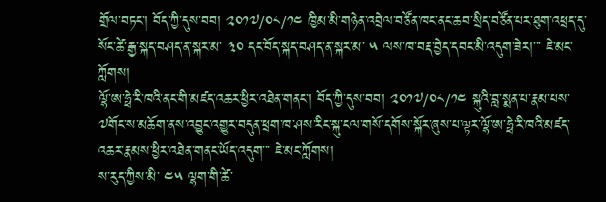གྲོལ་བཏང་། བོད་ཀྱི་དུས་བབ། ༢༠༡༧/༠༨/༡༤ ཁྱིམ་མི་གཉེན་འབྲེལ་བཙོན་ཁང་ནང་ཆབ་སྲིད་བཙོན་པར་ཐུག་འཕྲད་དུ་སོང་ཚེ་རྒྱ་སྐད་བཤད་ན་སྐར་མ་ ༣༠ དང་བོད་སྐད་བཤད་ན་སྐར་མ་ ༥ ལས་ཁ་བརྡ་བྱེད་དབང་མི་འདུག་ཟེར།་་་ ཇེ་མང་ཀློགས།
ལྷོ་ཨ་ཧྥེ་རི་ཁའི་ནང་གི་མཛད་འཆར་ཕྱིར་འཐེན་གནང་། བོད་ཀྱི་དུས་བབ། ༢༠༡༧/༠༨/༡༤ སྐུའི་བླ་སྨན་པ་རྣམ་པས་༧གོང་ས་མཆོག་ནས་འབྱུང་འགྱུར་བདུན་ཕྲག་ཁ་ཤས་རིང་སྐུ་ངལ་གསོ་དགོས་སྐོར་ཞུས་པ་ལྟར་ལྷོ་ཨ་ཧྥེ་རི་ཁའི་མཛད་འཆར་རྣམས་ཕྱིར་འཐེན་གནང་ཡོད་འདུག་་་ ཇེ་མང་ཀློགས།
ས་རུད་ཀྱིས་མི་ ༤༥ ལྷག་གི་ཚེ་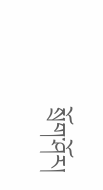སྲོག་ཤོར།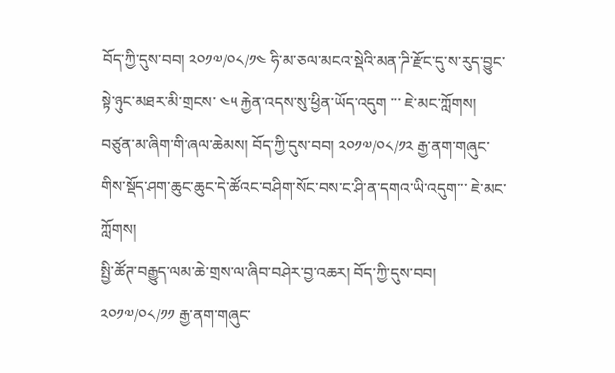བོད་ཀྱི་དུས་བབ། ༢༠༡༧/༠༨/༡༤ ཧི་མ་ཅལ་མངའ་སྡེའི་མན་ཌི་རྫོང་དུ་ས་རུད་བྱུང་སྟེ་ཉུང་མཐར་མི་གྲངས་ ༤༥ རྐྱེན་འདས་སུ་ཕྱིན་ཡོད་འདུག ་་་ ཇེ་མང་ཀློགས།
བཙུན་མ་ཞིག་གི་ཞལ་ཆེམས། བོད་ཀྱི་དུས་བབ། ༢༠༡༧/༠༨/༡༢ རྒྱ་ནག་གཞུང་གིས་སྡོད་ཤག་ཆུང་ཆུང་དེ་ཚོའང་བཤིག་སོང་བས་ང་ཤི་ན་དགའ་ཡི་འདུག་་་ ཇེ་མང་ཀློགས།
སྤྱི་ཚོཊ་བརྒྱུད་ལམ་ཆེ་གྲས་ལ་ཞིབ་བཤེར་བྱ་འཆར། བོད་ཀྱི་དུས་བབ། ༢༠༡༧/༠༨/༡༡ རྒྱ་ནག་གཞུང་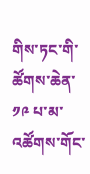གིས་ཏང་གི་ཚོགས་ཆེན་ ༡༩ པ་མ་འཚོགས་གོང་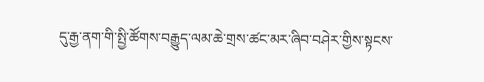དུ་རྒྱ་ནག་གི་སྤྱི་ཚོགས་བརྒྱུད་ལམ་ཆེ་གྲས་ཚང་མར་ཞིབ་བཤེར་གྱིས་སྟངས་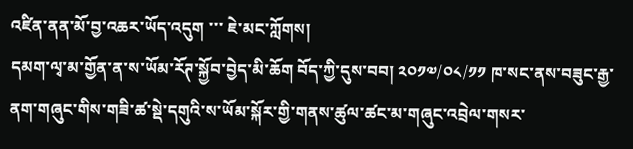འཛིན་ནན་མོ་བྱ་འཆར་ཡོད་འདུག ་་་ ཇེ་མང་ཀློགས།
དམག་ལྭ་མ་གྱོན་ན་ས་ཡོམ་རོཊ་སྐྱོབ་བྱེད་མི་ཆོག བོད་ཀྱི་དུས་བབ། ༢༠༡༧/༠༨/༡༡ ཁ་སང་ནས་བཟུང་རྒྱ་ནག་གཞུང་གིས་གཟི་ཚ་སྡེ་དགུའི་ས་ཡོམ་སྐོར་གྱི་གནས་ཚུལ་ཚང་མ་གཞུང་འབྲེལ་གསར་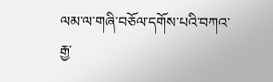ལམ་ལ་གཞི་བཅོལ་དགོས་པའི་བཀའ་རྒྱ་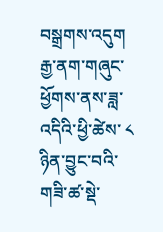བསྒྲགས་འདུག རྒྱ་ནག་གཞུང་ཕྱོགས་ནས་ཟླ་འདིའི་ཕྱི་ཚེས་ ༨ ཉིན་བྱུང་བའི་གཟི་ཚ་སྡེ་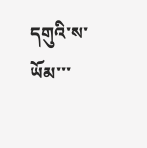དགུའི་ས་ཡོམ་་་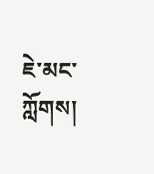ཇེ་མང་ཀློགས།